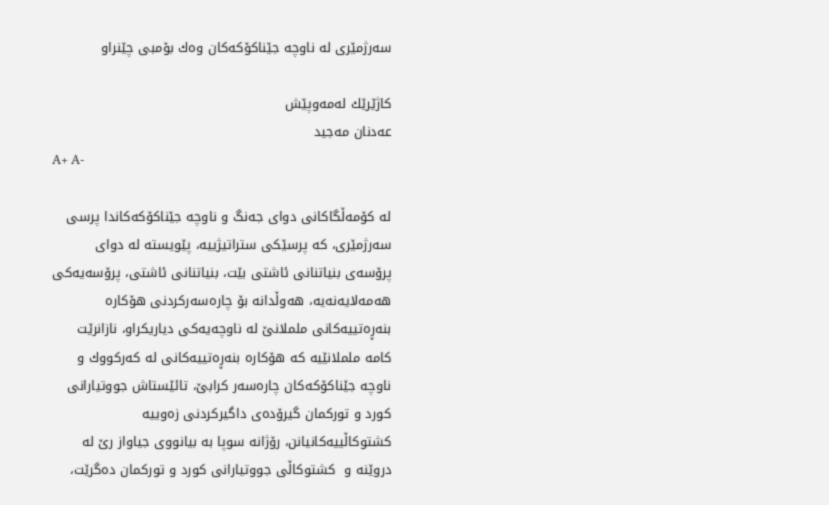سه‌رژمێرى له‌ ناوچه‌ جێناكۆكه‌كان وه‌ك بۆمبى چێنراو

كاژێرێك له‌مه‌وپێش
عەدنان مەجید
A+ A-

له‌ كۆمه‌ڵگاكانى دواى جه‌نگ و ناوچه‌ جێناكۆكه‌كاندا پرسى سه‌رژمێرى، كه‌ پرسێكى ستراتيژييه‌، پێويسته‌ له‌ دواى پرۆسه‌ى بنياتنانى ئاشتى بێت، بنياتنانى ئاشتى، پرۆسەيه‌كى  هەمەلایەنەيه‌، هەوڵدانه‌ بۆ چارەسەرکردنی هۆکارە بنەڕەتییەکانی ململانێ له‌ ناوچه‌يه‌كى دياريكراو، نازانرێت كامه‌ ململانێیە كه‌ هۆكاره‌ بنه‌ڕه‌تييه‌كانى له‌ كه‌ركووك و ناوچه‌ جێناكۆكه‌كان چاره‌سه‌ر كرابێ، تائێستاش جووتيارانى كورد و توركمان گيرۆده‌ى داگيركردنى زه‌وييه‌ كشتوكاڵييه‌كانيانن، رۆژانه‌ سوپا به‌ بيانووى جياواز رێ له‌ دروێنه‌ و  كشتوكاڵى جووتيارانى كورد و توركمان ده‌گرێت،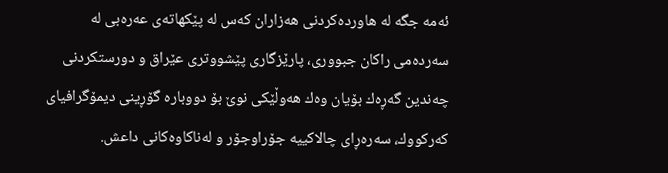ئه‌مه‌ جگه‌ له‌ هاورده‌كردنى هه‌زاران كه‌س له‌ پێكهاته‌ى عه‌ره‌بى له‌ سه‌رده‌مى راكان جبوورى، پارێزگارى پێشووترى عێراق و دورستكردنى چه‌ندين گه‌ڕه‌ك بۆيان وه‌ك هه‌وڵێكى نوێ بۆ دووباره‌ گۆڕينى ديمۆگرافيای كه‌ركووك، سه‌ره‌ڕاى چالاكييه‌ جۆراوجۆر و له‌ناكاوه‌كانى داعش.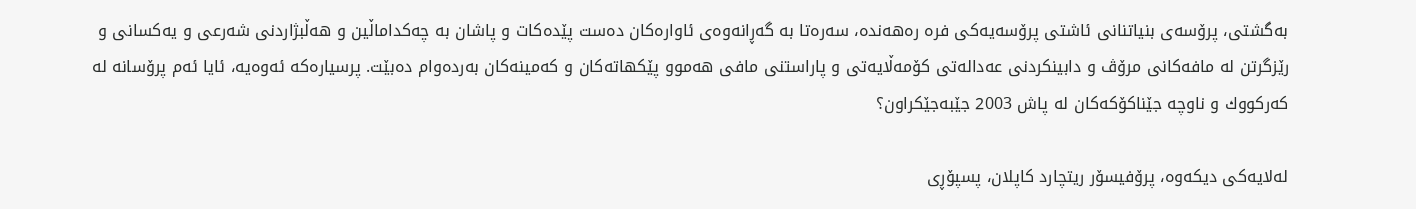به‌گشتى، پرۆسه‌ى بنياتنانى ئاشتى پرۆسەیەکی فره‌ ره‌هه‌نده‌، سه‌ره‌تا به‌ گه‌ڕانه‌وه‌ى ئاواره‌كان ده‌ست پێده‌كات و پاشان به‌ چه‌كداماڵين و هه‌ڵبژاردنى شه‌رعى و يه‌كسانى و رێزگرتن له‌ مافه‌كانى مرۆڤ و دابينكردنى عه‌داله‌تى كۆمه‌ڵايه‌تى و پاراستنى مافى هه‌موو پێكهاته‌كان و كه‌مينه‌كان به‌رده‌وام ده‌بێت. پرسياره‌كه‌ ئه‌وەیە‌، ئايا ئه‌م پرۆسانه‌ له‌ كه‌ركووك و ناوچه‌ جێناكۆكه‌کان له‌ پاش 2003 جێبه‌جێكراون؟

له‌لايه‌كی دیکەوە‌، پرۆفيسۆر ريتچارد كاپلان، پسپۆڕی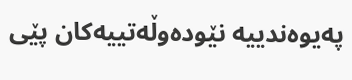پەیوەندییە نێودەوڵەتییەکان پێى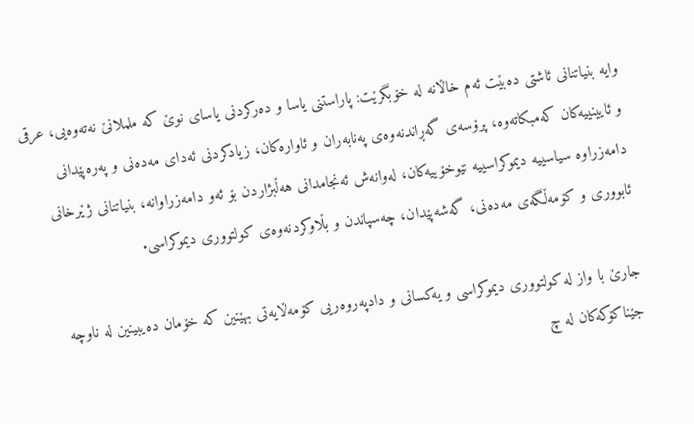وايه‌ بنياتنانى ئاشتى ده‌بێت ئه‌م خاڵانه‌ له‌ خۆبگرێت: پاراستنی یاسا و ده‌ركردنى ياساى نوێ كه‌ ململانێ نه‌ته‌وه‌يى، عرقى و ئایينيیه‌كان كه‌مبكاته‌وه‌، پرۆسه‌ى گەڕاندنەوەی پەنابەران و ئاوارەکان، زيادكردنى ئەدای مەدەنی و پەرەپێدانی دامەزراوە سیاسییە دیموکراسییە نێوخۆييه‌كان، لەوانەش ئەنجامدانی هەڵبژاردن بۆ ئەو دامەزراوانە، بنیاتنانی ژێرخانی ئابووری و کۆمەڵگەی مەدەنی، گەشەپێدان، چەسپاندن و بڵاوکردنەوەی کولتوورى دیموکراسی.

جارێ با واز له‌ كولتوورى ديموكراسى و يه‌كسانى و دادپه‌روه‌ریی كۆمه‌ڵايه‌تى بهێنين كه‌ خۆمان ده‌یبینین له‌ ناوچه‌ جێناكۆكه‌كان له‌ چ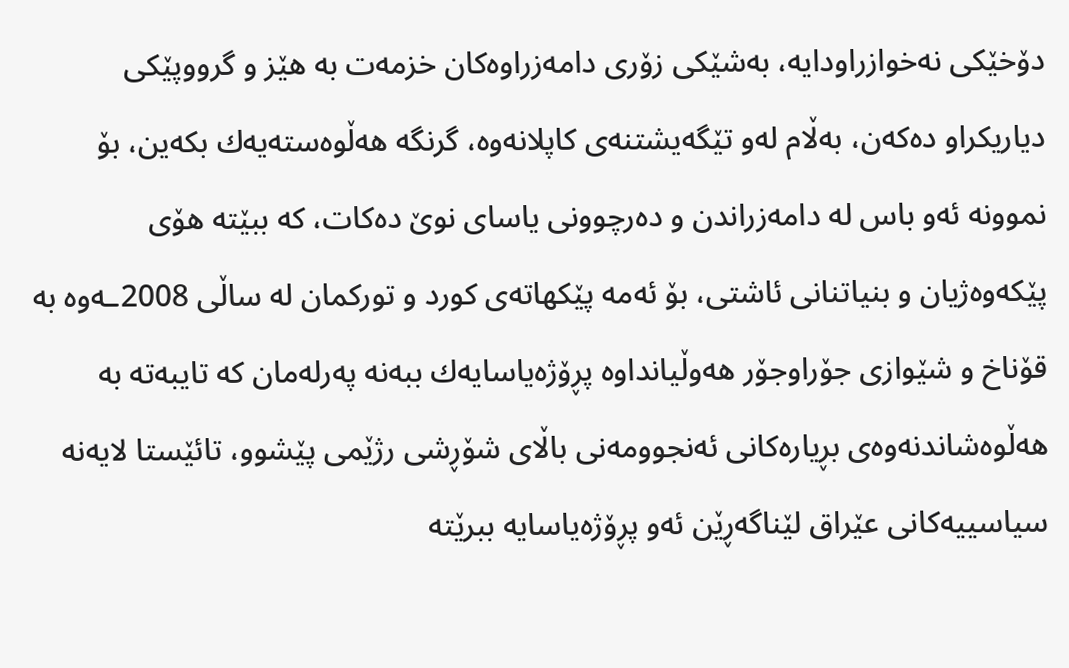دۆخێکی نه‌خوازراودايه‌، به‌شێكى زۆرى دامه‌زراوه‌كان خزمه‌ت به‌ هێز و گرووپێكى دياریكراو ده‌كه‌ن، به‌ڵام له‌و تێگه‌يشتنه‌ى كاپلانه‌وه‌، گرنگه‌ هه‌ڵوه‌سته‌يه‌ك بكه‌ين، بۆ نموونه‌ ئه‌و باس له‌ دامه‌زراندن و ده‌رچوونى ياساى نوێ ده‌كات، كه‌ ببێته‌ هۆى پێكه‌وه‌ژيان و بنياتنانى ئاشتى، بۆ ئه‌مه‌ پێكهاته‌ى كورد و توركمان له‌ ساڵى 2008ـەوە‌ به‌ قۆناخ و شێوازى جۆراوجۆر هه‌وڵيانداوە پڕۆژه‌ياسايه‌ك ببه‌نه‌ په‌رله‌مان كه‌ تايبه‌ته‌ به‌ هه‌ڵوه‌شاندنه‌وه‌ى بڕياره‌كانى ئه‌نجوومه‌نى باڵاى شۆڕشى رژێمى پێشوو، تائێستا لايه‌نه‌ سياسييه‌كانى عێراق لێناگه‌ڕێن ئه‌و پڕۆژەياسايه‌ ببرێته‌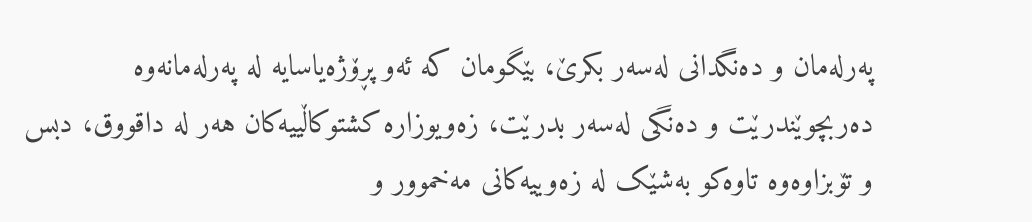په‌رله‌مان و ده‌نگدانى له‌سه‌ر بكرێ، بێگومان كه‌ ئه‌و پڕۆژەياسايه‌ له‌ په‌رله‌مانه‌وه‌ ده‌ربچوێندرێت و ده‌نگى له‌سه‌ر بدرێت، زه‌ویوزاره‌ كشتوكاڵييه‌كان هه‌ر له‌ داقووق، دبس و تۆبزاوەوە تاوەکو بەشێک لە زه‌وييه‌كانى مه‌خموور و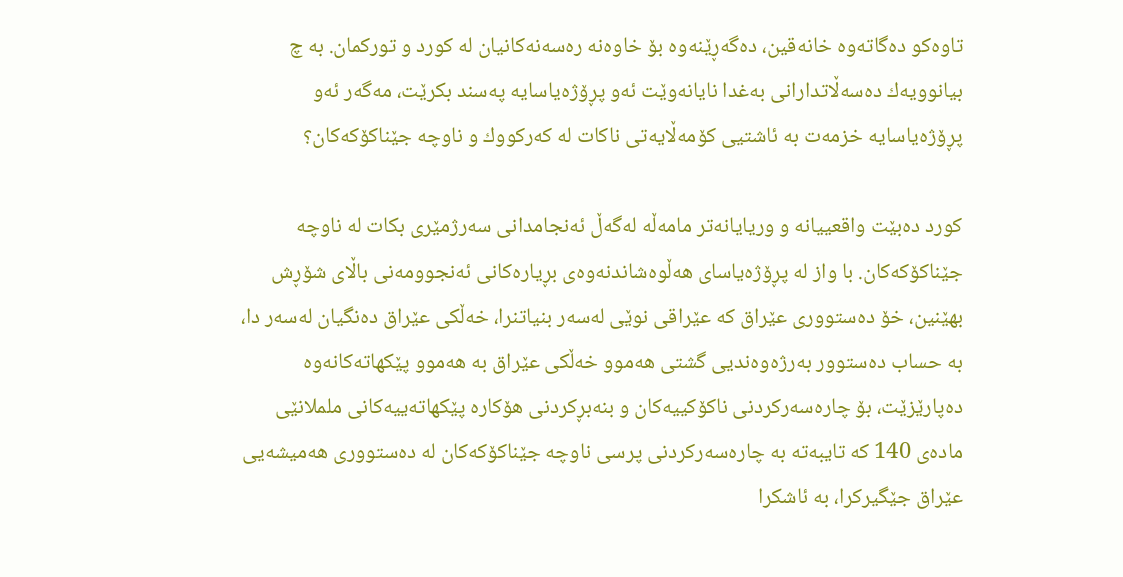تاوەکو ده‌گاتەوە خانه‌قين، ده‌گه‌ڕێنه‌وه‌ بۆ خاوه‌نه‌ ره‌سه‌نه‌كانيان له‌ كورد و توركمان. به‌ چ بيانوويه‌ك ده‌سه‌ڵاتدارانى به‌غدا نايانه‌وێت ئه‌و پڕۆژەياسايه‌ په‌سند بكرێت، مه‌گه‌ر ئه‌و پڕۆژه‌ياسايه‌ خزمه‌ت به‌ ئاشتیی كۆمه‌ڵايه‌تى ناكات له‌ كه‌ركووك و ناوچه‌ جێناكۆكه‌كان؟

كورد ده‌بێت واقعييانه‌ و وريايانه‌تر مامه‌ڵه‌ له‌گه‌ڵ ئه‌نجامدانى سه‌رژمێرى بكات له‌ ناوچه‌ جێناكۆكه‌كان. با واز له‌ پڕۆژەياساى هه‌ڵوه‌شاندنه‌وه‌ى بڕياره‌كانى ئه‌نجوومه‌نى باڵاى شۆڕش بهێنين، خۆ ده‌ستوورى عێراق كه‌ عێراقى نوێی له‌سه‌ر بنياتنرا، خه‌ڵكى عێراق ده‌نگيان له‌سه‌ر دا، به‌ حساب ده‌ستوور به‌رژه‌وه‌ندیی گشتى هه‌موو خه‌ڵكى عێراق به‌ هه‌موو پێكهاته‌كانه‌وه‌ ده‌پارێزێت، بۆ چاره‌سه‌ركردنى ناكۆكييه‌كان و بنه‌بڕكردنى هۆكاره‌ پێكهاته‌ييه‌كانى ململانێی ماده‌ى 140 كه‌ تايبه‌ته‌ به‌ چاره‌سه‌ركردنى پرسى ناوچه‌ جێناكۆكه‌كان له‌ ده‌ستوورى هه‌ميشەیی عێراق جێگيركرا، به‌ ئاشكرا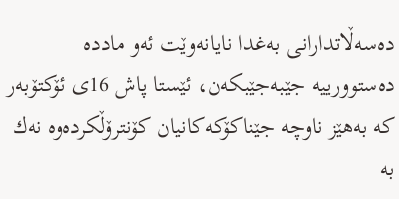ده‌سه‌ڵاتدارانى به‌غدا نايانه‌وێت ئه‌و مادده‌ ده‌ستوورييه‌ جێبه‌جێبكه‌ن، ئێستا پاش 16ى ئۆكتۆبه‌ر كه‌ به‌هێز ناوچه‌ جێناكۆكه‌كانيان كۆنترۆڵكرده‌وه‌ نه‌ك به‌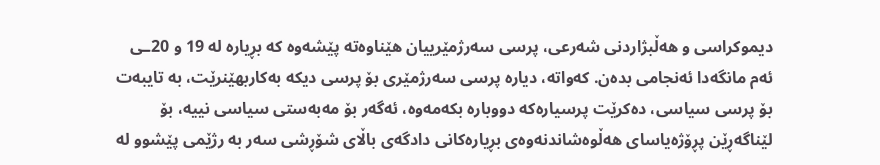ديموكراسى و هه‌ڵبژاردنى شه‌رعى، پرسى سه‌رژمێريیان هێناوه‌ته‌ پێشه‌وه‌ كه‌ بڕياره‌ له‌ 19 و 20ـی ئه‌م مانگه‌دا ئه‌نجامی بده‌ن. كه‌واته‌، دياره‌ پرسى سه‌رژمێرى بۆ پرسی دیکە به‌كاربهێنرێت، به‌ تايبه‌ت بۆ پرسى سياسى، ده‌كرێت پرسياره‌كه‌ دووباره‌ بكه‌مه‌وه‌، ئه‌گه‌ر بۆ مه‌به‌ستى سياسى نييه‌، بۆ لێناگه‌ڕێن پڕۆژه‌ياساى هه‌ڵوه‌شاندنه‌وه‌ى بڕياره‌كانى دادگەى باڵاى شۆڕشى سه‌ر به‌ رژێمى پێشوو له‌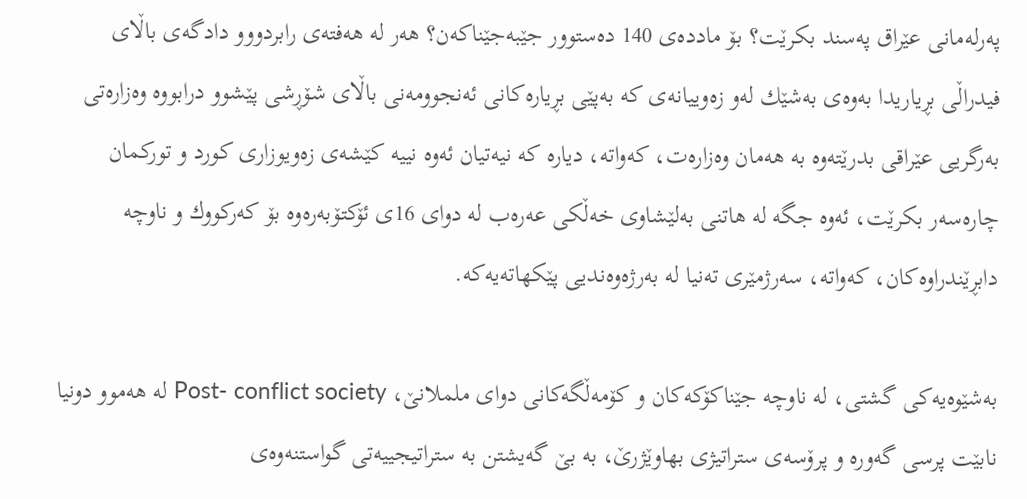په‌رله‌مانى عێراق په‌سند بكرێت؟ بۆ مادده‌ى 140 ده‌ستوور جێبه‌جێناكه‌ن؟ هه‌ر له‌ هه‌فته‌ى رابردووو دادگەى باڵاى فيدراڵى بڕياریدا به‌وه‌ى به‌شێك له‌و زه‌وييانه‌ى كه به‌پێى بڕياره‌كانى ئه‌نجوومه‌نى باڵاى شۆڕشى پێشوو‌ درابووه‌ وه‌زاره‌تى به‌رگریی عێراقى بدرێته‌وه‌ به‌ هه‌مان وه‌زارە‌ت، كه‌واته‌، دياره‌ كه‌ نیەتیان ئه‌وه‌ نييه‌ كێشه‌ى زه‌ویوزارى كورد و توركمان چاره‌سه‌ر بكرێت، ئه‌وه‌ جگه‌ له‌ هاتنى به‌لێشاوى خه‌ڵكى عه‌ره‌ب له‌ دواى 16ى ئۆكتۆبه‌ره‌وه‌ بۆ كه‌ركووك و ناوچه‌ دابڕێندراوه‌كان، كه‌واته‌، سه‌رژمێرى ته‌نیا له‌ به‌رژه‌وه‌ندیی پێكهاته‌يه‌كه‌.

به‌شێوه‌يه‌كى گشتى، له ‌ناوچه‌ جێناكۆكه‌كان و كۆمه‌ڵگەكانى دواى ململانێ، Post- conflict society له‌ هه‌موو دونيا نابێت پرسى گه‌وره‌ و پرۆسه‌ى ستراتيژى بهاوێژرێ، به‌ بێ گه‌يشتن به‌ ستراتيجييه‌تی گواستنه‌وه‌ى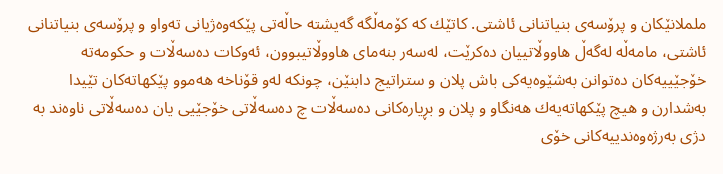ململانێكان و پرۆسه‌ى بنياتنانى ئاشتى. كاتێك كه‌ كۆمه‌ڵگە گه‌يشته‌ حاڵه‌تى پێكه‌وه‌ژيانى ته‌واو و پرۆسه‌ى بنياتنانى ئاشتى، مامه‌ڵه‌ له‌گه‌ڵ هاووڵاتیيان ده‌كرێت، له‌سه‌ر بنه‌ماى هاووڵاتيبوون، ئه‌وكات ده‌سه‌ڵات و حكومه‌ته‌ خۆجێیيه‌كان ده‌توانن به‌شێوه‌يه‌كى باش پلان و ستراتيج دابنێن، چونكه‌ له‌و قۆناخه‌ هه‌موو پێكهاته‌كان تێیدا به‌شدارن و هيچ پێكهاته‌يه‌ك هه‌نگاو و پلان و بڕياره‌كانى ده‌سه‌ڵات چ ده‌سه‌ڵاتى خۆجێیی يان ده‌سه‌ڵاتى ناوه‌ند به‌ دژى به‌رژه‌وه‌ندييه‌كانى خۆى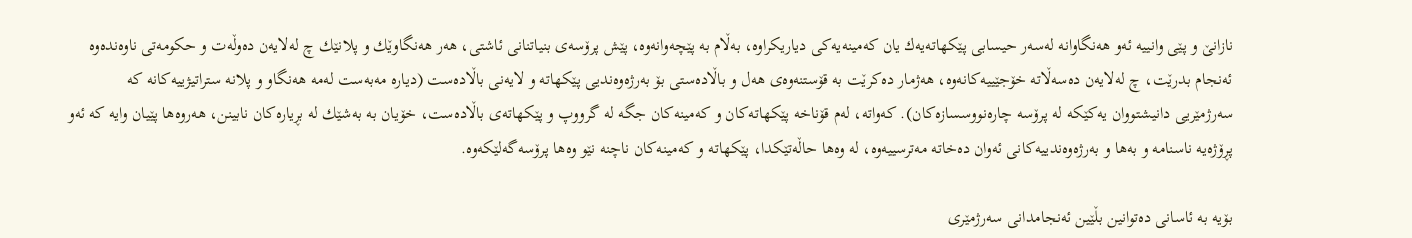نازانێ و پێی وانييه‌ ئه‌و هه‌نگاوانه‌ له‌سه‌ر حیسابی پێكهاته‌يه‌ك يان كه‌مينه‌يه‌كى دياريكراوە، به‌ڵام به‌ پێچه‌وانه‌وه‌، پێش پرۆسه‌ى بنياتنانى ئاشتى، هه‌ر هه‌نگاوێك و پلانێك چ له‌لايه‌ن ده‌وڵه‌ت و حكومه‌تى ناوه‌نده‌وه‌ ئه‌نجام بدرێت، چ له‌لايه‌ن ده‌سه‌ڵاته‌ خۆجێييه‌كانه‌وه‌، هه‌ژمار ده‌كرێت به‌ قۆستنه‌وه‌ى هه‌ل و باڵاده‌ستى بۆ به‌رژه‌وه‌ندیی پێكهاته‌ و لايه‌نى باڵاده‌ست (دياره‌ مه‌به‌ست له‌مه‌‌ هه‌نگاو و پلانه‌ ستراتيژييه‌كانه‌ كه‌ سه‌رژمێریی دانيشتووان يه‌كێكه‌ له‌ پرۆسه‌ چاره‌نووسسازه‌كان). كه‌واته‌، له‌م قۆناخە پێكهاته‌كان و كه‌مينه‌كان جگه‌ له‌ گرووپ و پێكهاته‌ى باڵاده‌ست، خۆيان به‌ به‌شێك له‌ بڕياره‌كان نابينن، هەروەها پێيان وايه‌ كه‌ ئه‌و پڕۆژه‌يه‌ ناسنامه‌ و به‌ها و به‌رژه‌وه‌ندييه‌كانى ئه‌وان ده‌خاته‌ مه‌ترسییەوە‌، لە وەها حاڵه‌تێكدا، پێكهاته‌ و كه‌مينه‌كان ناچنه‌ نێو وه‌ها پرۆسه‌گه‌لێكه‌وه‌.

بۆيە به‌ ئاسانى ده‌توانين بڵێین ئه‌نجامدانى سه‌رژمێرى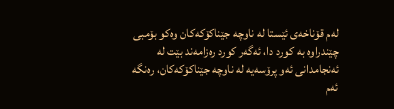له‌م قۆناخەی ئێستا له‌ ناوچه‌ جێناكۆكه‌كان وه‌كو بۆمبى چێندراوه‌ به‌ كورد دا، ئه‌گه‌ر كورد ره‌زامه‌ند بێت له‌ ئه‌نجامدانى ئه‌و پرۆسەیە‌ له‌ ناوچه‌ جێناكۆكه‌كان، ره‌نگه‌ ئه‌م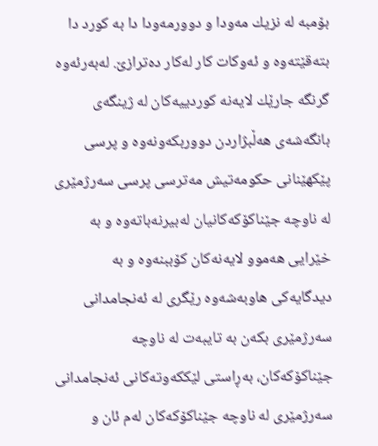بۆمبه‌ له‌ نزيك مه‌ودا و دوورمه‌ودا ‌دا به‌ كورد دا بته‌قێته‌وه‌ و ئه‌وكات كار له‌كار ده‌ترازێ. له‌به‌رئه‌وه‌ گرنگه‌ جارێك لايه‌نه‌ كوردييه‌كان له‌ ژينگه‌ى بانگه‌شه‌ى هه‌ڵبژاردن دووربكه‌ونه‌وه‌ و پرسى پێكهێنانى حكومه‌تيش مه‌ترسى پرسى سه‌رژمێرى له ‌ناوچه‌ جێناكۆكه‌كانيان له‌بيرنه‌باته‌وه‌ و به‌ خێرایی هه‌موو لايه‌نه‌كان كۆببنه‌وه‌ و به‌ ديدگايه‌كى هاوبه‌شه‌وه‌ رێگرى له‌ ئه‌نجامدانى سه‌رژمێرى بكه‌ن به‌ تايبه‌ت لە ناوچه‌ جێناكۆكه‌كان، به‌ڕاستى لێككه‌وته‌كانى ئه‌نجامدانى سه‌رژمێرى له‌ ناوچه‌ جێناكۆكه‌كان له‌م ئان و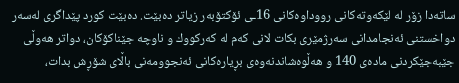ساته‌دا زۆر له‌ لێكه‌وته‌كانى رووداوه‌كانى 16ـی ئۆكتۆبه‌ر زياتر ده‌بێت. ده‌بێت كورد پێداگرى له‌سه‌ر دواخستنى ئه‌نجامدانى سه‌رژمێرى بكات لانى كه‌م له‌ كه‌ركووك و ناوچه‌ جێناكۆكان، دواتر هه‌وڵى جێبه‌جێکردنى ماده‌ى 140 و هه‌ڵوه‌شاندنه‌وه‌ى بڕياره‌كانى ئه‌نجوومه‌نى باڵاى شۆڕش بدات،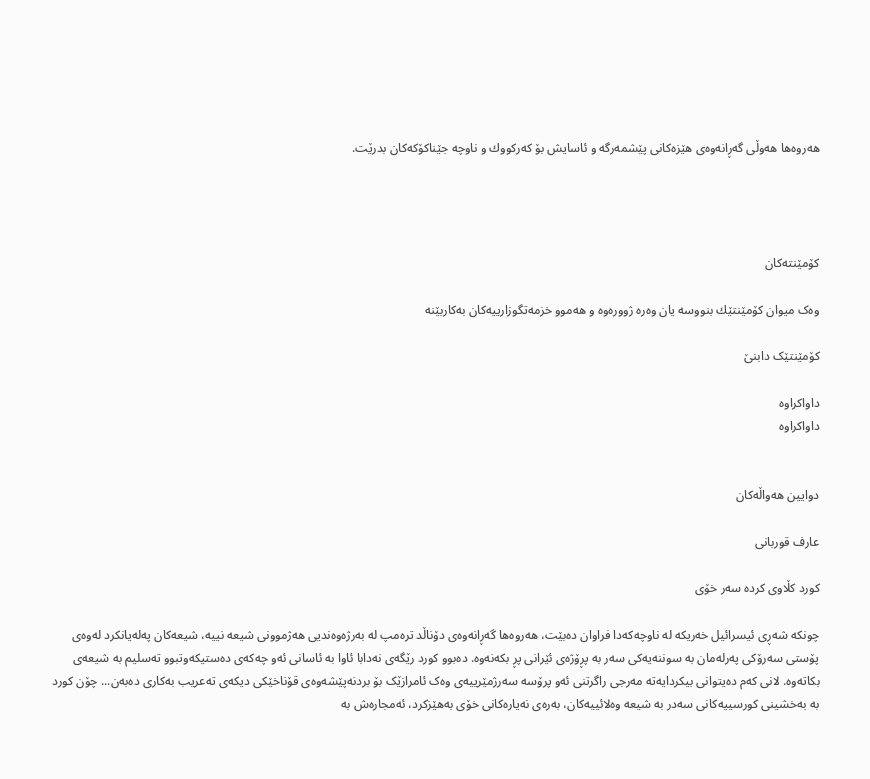هه‌روه‌ها هه‌وڵى گه‌ڕانه‌وه‌ى هێزه‌كانى پێشمه‌رگه‌ و ئاسايش بۆ كه‌ركووك و ناوچه‌ جێناكۆكه‌كان بدرێت.




کۆمێنتەکان

وەک میوان کۆمێنتێك بنووسە یان وەرە ژوورەوە و هه‌موو خزمەتگوزارییەکان به‌كاربێنه‌

کۆمێنتێک دابنێ

داواکراوە
داواکراوە


دوایین هەواڵەکان

عارف قوربانی

کورد کڵاوى کردە سەر خۆی

چونکە شەڕى ئیسرائیل خەریکە لە ناوچەکەدا فراوان دەبێت، هەروەها گەڕانەوەى دۆناڵد ترەمپ لە بەرژەوەندیی هەژموونى شیعە نییە، شیعەکان پەلەیانکرد لەوەى پۆستى سەرۆکى پەرلەمان بە سوننەیەکى سەر بە پڕۆژەى ئێرانى پڕ بکەنەوە. دەبوو کورد رێگەى نەدابا ئاوا بە ئاسانى ئەو چەکەى دەستیکەوتبوو تەسلیم بە شیعەى بکاتەوە. لانى کەم دەیتوانى بیکردایەتە مەرجى راگرتنى ئەو پرۆسە سەرژمێرییەى وەک ئامرازێک بۆ بردنەپێشەوەى قۆناخێکى دیکەى تەعریب بەکارى دەبەن... چۆن کورد بە بەخشینى کورسییەکانى سەدر بە شیعە وەلائییەکان، بەرەى نەیارەکانى خۆى بەهێزکرد، ئەمجارەش بە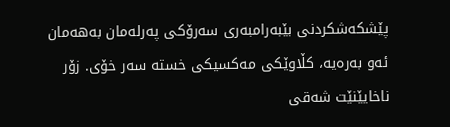پێشکەشکردنى بێبەرامبەرى سەرۆکى پەرلەمان بەهەمان ئەو بەرەیە، کڵاوێکى مەکسیکى خستە سەر خۆى. زۆر ناخایێنێت شەقى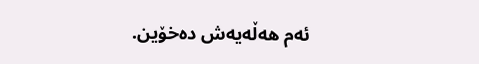ئەم هەڵەیەش دەخۆین.